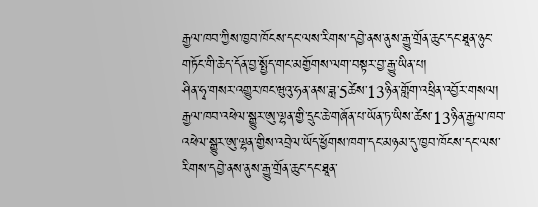རྒྱལ་ཁབ་ཀྱིས་ཁྱབ་ཁོངས་དང་ལས་རིགས་དབྱེ་ནས་ནུས་རྒྱུ་གྲོན་ཆུང་དང་ཐཱན་ཉུང་གཏོང་གི་ཆེད་དོན་བྱ་སྤྱོད་གང་མགྱོགས་ལག་བསྟར་བྱ་རྒྱུ་ཡིན་པ།
ཤིན་ཧྭ་གསར་འགྱུར་ཁང་ཝུའུ་ཧན་ནས་ཟླ་5ཚེས་13ཉིན་གློག་འཕྲིན་འབྱོར་གསལ། རྒྱལ་ཁབ་འཕེལ་སྒྱུར་ཨུ་ལྷན་གྱི་དྲུང་ཆེ་གཞོན་པ་ཡོན་ཏ་ཡིས་ཚེས་13ཉིན་རྒྱལ་ཁབ་འཕེལ་སྒྱུར་ཨུ་ལྷན་གྱིས་འབྲེལ་ཡོད་ཕྱོགས་ཁག་དང་མཉམ་དུ་ཁྱབ་ཁོངས་དང་ལས་རིགས་དབྱེ་ནས་ནུས་རྒྱུ་གྲོན་ཆུང་དང་ཐཱན་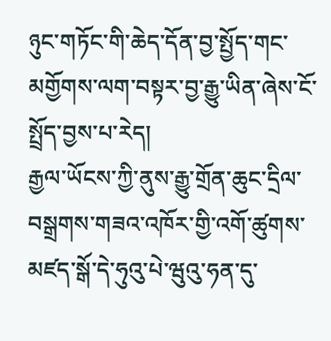ཉུང་གཏོང་གི་ཆེད་དོན་བྱ་སྤྱོད་གང་མགྱོགས་ལག་བསྟར་བྱ་རྒྱུ་ཡིན་ཞེས་ངོ་སྤྲོད་བྱས་པ་རེད།
རྒྱལ་ཡོངས་ཀྱི་ནུས་རྒྱུ་གྲོན་ཆུང་དྲིལ་བསྒྲགས་གཟའ་འཁོར་གྱི་འགོ་ཚུགས་མཛད་སྒོ་དེ་ཧུའུ་པེ་ཝུའུ་ཧན་དུ་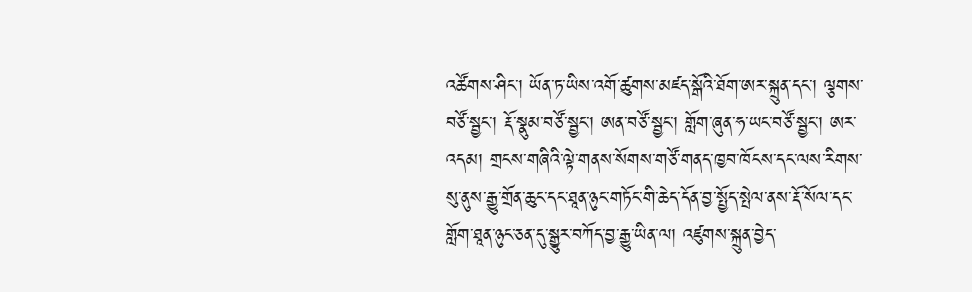འཚོགས་ཤིང་། ཡོན་ཏ་ཡིས་འགོ་ཚུགས་མཛད་སྒོའི་ཐོག་ཨར་སྐྲུན་དང་། ལྕགས་བཙོ་སྦྱང་། རྡོ་སྣུམ་བཙོ་སྦྱང་། ཨན་བཙོ་སྦྱང་། གློག་ཞུན་ཧ་ཡང་བཙོ་སྦྱང་། ཨར་འདམ། གྲངས་གཞིའི་ལྟེ་གནས་སོགས་གཙོ་གནད་ཁྱབ་ཁོངས་དང་ལས་རིགས་སུ་ནུས་རྒྱུ་གྲོན་ཆུང་དང་ཐཱན་ཉུང་གཏོང་གི་ཆེད་དོན་བྱ་སྤྱོད་སྤེལ་ནས་རྡོ་སོལ་དང་གློག་ཐཱན་ཉུང་ཅན་དུ་སྒྱུར་བཀོད་བྱ་རྒྱུ་ཡིན་ལ། འཛུགས་སྐྲུན་བྱེད་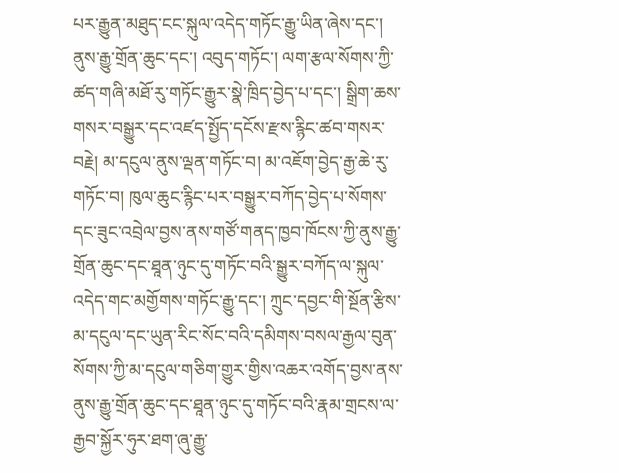པར་རྒྱུན་མཐུད་ངང་སྐུལ་འདེད་གཏོང་རྒྱུ་ཡིན་ཞེས་དང་། ནུས་རྒྱུ་གྲོན་ཆུང་དང་། འབུད་གཏོང་། ལག་རྩལ་སོགས་ཀྱི་ཚད་གཞི་མཐོ་རུ་གཏོང་རྒྱུར་སྣེ་ཁྲིད་བྱེད་པ་དང་། སྒྲིག་ཆས་གསར་བསྒྱུར་དང་འཛད་སྤྱོད་དངོས་རྫས་རྙིང་ཚབ་གསར་བརྗེ། མ་དངུལ་ནུས་ལྡན་གཏོང་བ། མ་འཇོག་བྱེད་རྒྱ་ཆེ་རུ་གཏོང་བ། ཁུལ་ཆུང་རྙིང་པར་བསྒྱུར་བཀོད་བྱེད་པ་སོགས་དང་ཟུང་འབྲེལ་བྱས་ནས་གཙོ་གནད་ཁྱབ་ཁོངས་ཀྱི་ནུས་རྒྱུ་གྲོན་ཆུང་དང་ཐཱན་ཉུང་དུ་གཏོང་བའི་སྒྱུར་བཀོད་ལ་སྐུལ་འདེད་གང་མགྱོགས་གཏོང་རྒྱུ་དང་། ཀྲུང་དབྱང་གི་སྔོན་རྩིས་མ་དངུལ་དང་ཡུན་རིང་སོང་བའི་དམིགས་བསལ་རྒྱལ་བུན་སོགས་ཀྱི་མ་དངུལ་གཅིག་གྱུར་གྱིས་འཆར་འགོད་བྱས་ནས་ནུས་རྒྱུ་གྲོན་ཆུང་དང་ཐཱན་ཉུང་དུ་གཏོང་བའི་རྣམ་གྲངས་ལ་རྒྱབ་སྐྱོར་ཧུར་ཐག་ཞུ་རྒྱུ་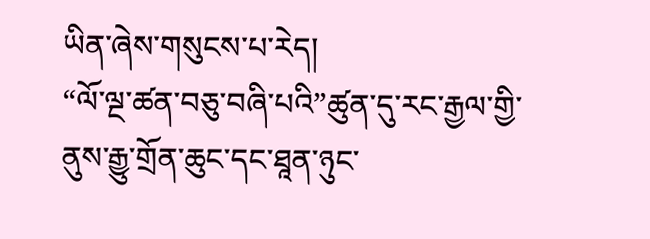ཡིན་ཞེས་གསུངས་པ་རེད།
“ལོ་ལྔ་ཚན་བཅུ་བཞི་པའི”ཚུན་དུ་རང་རྒྱལ་གྱི་ནུས་རྒྱུ་གྲོན་ཆུང་དང་ཐཱན་ཉུང་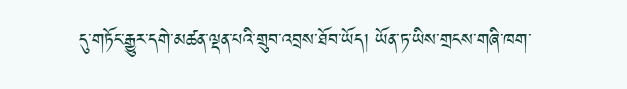དུ་གཏོང་རྒྱུར་དགེ་མཚན་ལྡན་པའི་གྲུབ་འབྲས་ཐོབ་ཡོད། ཡོན་ཏ་ཡིས་གྲངས་གཞི་ཁག་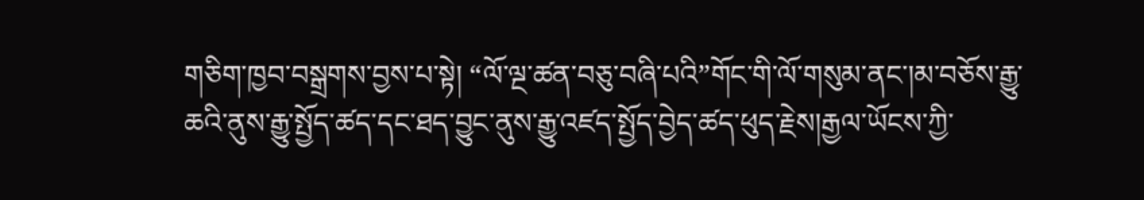གཅིག་ཁྱབ་བསྒྲགས་བྱས་པ་སྟེ། “ལོ་ལྔ་ཚན་བཅུ་བཞི་པའི”གོང་གི་ལོ་གསུམ་ནང་།མ་བཅོས་རྒྱུ་ཆའི་ནུས་རྒྱུ་སྤྱོད་ཚད་དང་ཐད་བྱུང་ནུས་རྒྱུ་འཛད་སྤྱོད་བྱེད་ཚད་ཕུད་རྗེས།རྒྱལ་ཡོངས་ཀྱི་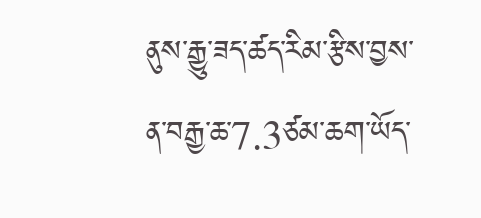ནུས་རྒྱུ་ཟད་ཚད་རིམ་རྩིས་བྱས་ན་བརྒྱ་ཆ་7.3ཙམ་ཆག་ཡོད་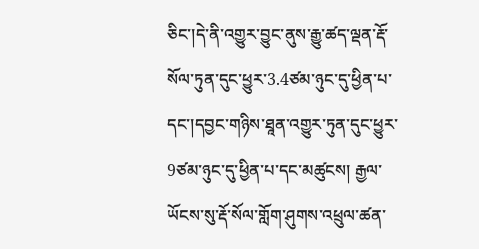ཅིང་།དེ་ནི་འགྱུར་བྱུང་ནུས་རྒྱུ་ཚད་ལྡན་རྡོ་སོལ་ཏུན་དུང་ཕྱུར་3.4ཙམ་ཉུང་དུ་ཕྱིན་པ་དང་།དབྱང་གཉིས་ཐཱན་འགྱུར་ཏུན་དུང་ཕྱུར་9ཙམ་ཉུང་དུ་ཕྱིན་པ་དང་མཚུངས། རྒྱལ་ཡོངས་སུ་རྡོ་སོལ་གློག་ཤུགས་འཕྲུལ་ཚན་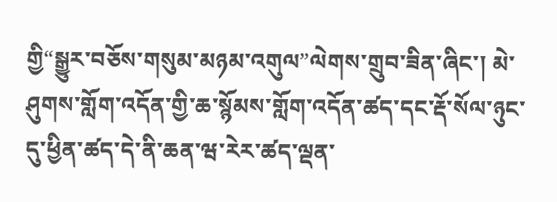གྱི“སྒྱུར་བཅོས་གསུམ་མཉམ་འགུལ”ལེགས་གྲུབ་ཟིན་ཞིང་། མེ་ཤུགས་གློག་འདོན་གྱི་ཆ་སྙོམས་གློག་འདོན་ཚད་དང་རྡོ་སོལ་ཉུང་དུ་ཕྱིན་ཚད་དེ་ནི་ཆན་ཝ་རེར་ཚད་ལྡན་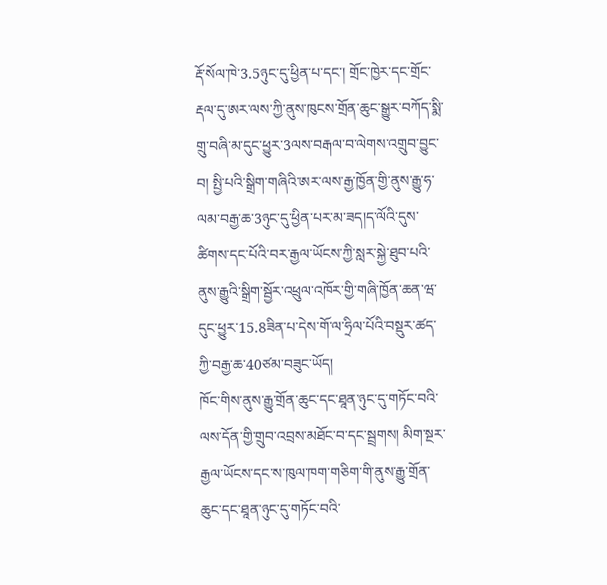རྡོ་སོལ་ཁེ་3.5ཉུང་དུ་ཕྱིན་པ་དང་། གྲོང་ཁྱེར་དང་གྲོང་རྡལ་དུ་ཨར་ལས་ཀྱི་ནུས་ཁུངས་གྲོན་ཆུང་སྒྱུར་བཀོད་སྨི་གྲུ་བཞི་མ་དུང་ཕྱུར་3ལས་བརྒལ་བ་ལེགས་འགྲུབ་བྱུང་བ། སྤྱི་པའི་སྒྲིག་གཞིའི་ཨར་ལས་རྒྱ་ཁྱོན་གྱི་ནུས་རྒྱུ་ཧ་ལམ་བརྒྱ་ཆ་3ཉུང་དུ་ཕྱིན་པར་མ་ཟད།ད་ལོའི་དུས་ཚིགས་དང་པོའི་བར་རྒྱལ་ཡོངས་ཀྱི་སླར་སྐྱེ་ཐུབ་པའི་ནུས་རྒྱུའི་སྒྲིག་སྦྱོར་འཕྲུལ་འཁོར་གྱི་གཞི་ཁྱོན་ཆན་ཝ་དུང་ཕྱུར་15.8ཟིན་པ་དེས་གོ་ལ་ཧྲིལ་པོའི་བསྡུར་ཚད་ཀྱི་བརྒྱ་ཆ་40ཙམ་བཟུང་ཡོད།
ཁོང་གིས་ནུས་རྒྱུ་གྲོན་ཆུང་དང་ཐཱན་ཉུང་དུ་གཏོང་བའི་ལས་དོན་གྱི་གྲུབ་འབྲས་མཐོང་བ་དང་སྦྲགས། མིག་སྔར་རྒྱལ་ཡོངས་དང་ས་ཁུལ་ཁག་གཅིག་གི་ནུས་རྒྱུ་གྲོན་ཆུང་དང་ཐཱན་ཉུང་དུ་གཏོང་བའི་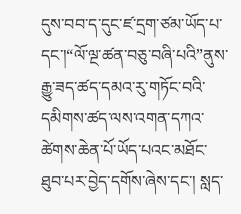དུས་བབ་ད་དུང་ཛ་དྲག་ཙམ་ཡོད་པ་དང་།“ལོ་ལྔ་ཚན་བཅུ་བཞི་པའི”ནུས་རྒྱུ་ཟད་ཚད་དམའ་རུ་གཏོང་བའི་དམིགས་ཚད་ལས་འགན་དཀའ་ཚེགས་ཆེན་པོ་ཡོད་པའང་མཐོང་ཐུབ་པར་བྱེད་དགོས་ཞེས་དང་། སླད་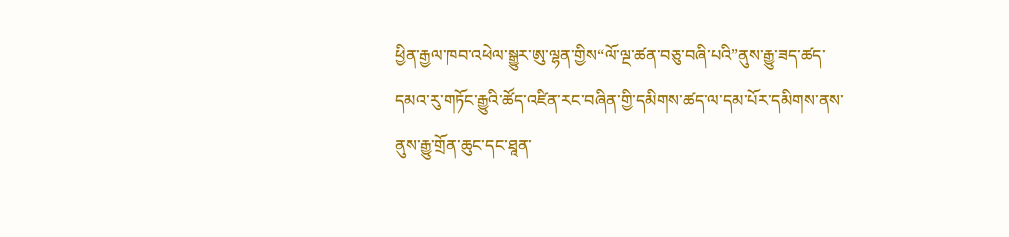ཕྱིན་རྒྱལ་ཁབ་འཕེལ་སྒྱུར་ཨུ་ལྷན་གྱིས“ལོ་ལྔ་ཚན་བཅུ་བཞི་པའི”ནུས་རྒྱུ་ཟད་ཚད་དམའ་རུ་གཏོང་རྒྱུའི་ཚོད་འཛིན་རང་བཞིན་གྱི་དམིགས་ཚད་ལ་དམ་པོར་དམིགས་ནས་ནུས་རྒྱུ་གྲོན་ཆུང་དང་ཐཱན་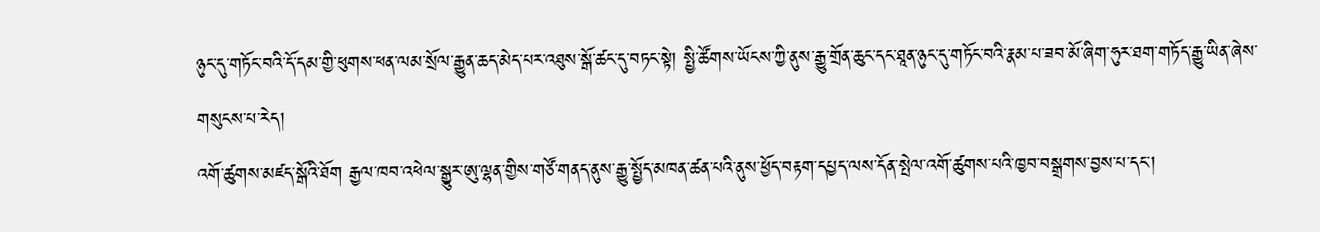ཉུང་དུ་གཏོང་བའི་དོ་དམ་གྱི་ཕུགས་ཕན་ལམ་སྲོལ་རྒྱུན་ཆད་མེད་པར་འཐུས་སྒོ་ཚང་དུ་བཏང་སྟེ། སྤྱི་ཚོགས་ཡོངས་ཀྱི་ནུས་རྒྱུ་གྲོན་ཆུང་དང་ཐཱན་ཉུང་དུ་གཏོང་བའི་རྣམ་པ་ཟབ་མོ་ཞིག་ཧུར་ཐག་གཏོད་རྒྱུ་ཡིན་ཞེས་གསུངས་པ་རེད།
འགོ་ཚུགས་མཛད་སྒོའི་ཐོག རྒྱལ་ཁབ་འཕེལ་སྒྱུར་ཨུ་ལྷན་གྱིས་གཙོ་གནད་ནུས་རྒྱུ་སྤྱོད་མཁན་ཚན་པའི་ནུས་ཕྱོད་བརྟག་དཔྱད་ལས་དོན་སྤེལ་འགོ་ཚུགས་པའི་ཁྱབ་བསྒྲགས་བྱས་པ་དང་།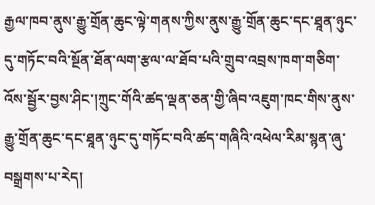རྒྱལ་ཁབ་ནུས་རྒྱུ་གྲོན་ཆུང་ལྟེ་གནས་ཀྱིས་ནུས་རྒྱུ་གྲོན་ཆུང་དང་ཐཱན་ཉུང་དུ་གཏོང་བའི་སྔོན་ཐོན་ལག་རྩལ་ལ་ཐོབ་པའི་གྲུབ་འབྲས་ཁག་གཅིག་འོས་སྦྱོར་བྱས་ཤིང་།ཀྲུང་གོའི་ཚད་ལྡན་ཅན་གྱི་ཞིབ་འཇུག་ཁང་གིས་ནུས་རྒྱུ་གྲོན་ཆུང་དང་ཐཱན་ཉུང་དུ་གཏོང་བའི་ཚད་གཞིའི་འཕེལ་རིམ་སྙན་ཞུ་བསྒྲགས་པ་རེད།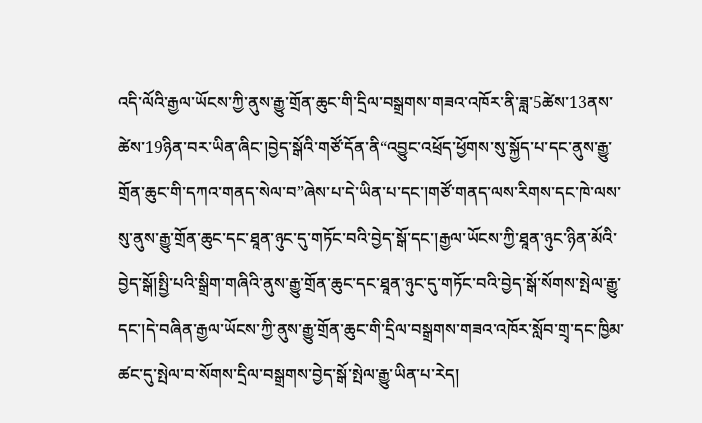འདི་ལོའི་རྒྱལ་ཡོངས་ཀྱི་ནུས་རྒྱུ་གྲོན་ཆུང་གི་དྲིལ་བསྒྲགས་གཟའ་འཁོར་ནི་ཟླ་5ཚེས་13ནས་ཚེས་19ཉིན་བར་ཡིན་ཞིང་།བྱེད་སྒོའི་གཙོ་དོན་ནི“འབྱུང་འཕྲོད་ཕྱོགས་སུ་སྐྱོད་པ་དང་ནུས་རྒྱུ་གྲོན་ཆུང་གི་དཀའ་གནད་སེལ་བ”ཞེས་པ་དེ་ཡིན་པ་དང་།གཙོ་གནད་ལས་རིགས་དང་ཁེ་ལས་སུ་ནུས་རྒྱུ་གྲོན་ཆུང་དང་ཐཱན་ཉུང་དུ་གཏོང་བའི་བྱེད་སྒོ་དང་།རྒྱལ་ཡོངས་ཀྱི་ཐཱན་ཉུང་ཉིན་མོའི་བྱེད་སྒོ།སྤྱི་པའི་སྒྲིག་གཞིའི་ནུས་རྒྱུ་གྲོན་ཆུང་དང་ཐཱན་ཉུང་དུ་གཏོང་བའི་བྱེད་སྒོ་སོགས་སྤེལ་རྒྱུ་དང་།དེ་བཞིན་རྒྱལ་ཡོངས་ཀྱི་ནུས་རྒྱུ་གྲོན་ཆུང་གི་དྲིལ་བསྒྲགས་གཟའ་འཁོར་སློབ་གྲྭ་དང་ཁྱིམ་ཚང་དུ་སྤེལ་བ་སོགས་དྲིལ་བསྒྲགས་བྱེད་སྒོ་སྤེལ་རྒྱུ་ཡིན་པ་རེད།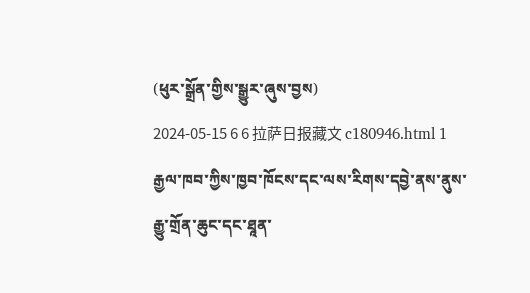(ཕུར་སྒྲོན་གྱིས་སྒྱུར་ཞུས་བྱས)
2024-05-15 6 6 拉萨日报藏文 c180946.html 1 རྒྱལ་ཁབ་ཀྱིས་ཁྱབ་ཁོངས་དང་ལས་རིགས་དབྱེ་ནས་ནུས་རྒྱུ་གྲོན་ཆུང་དང་ཐཱན་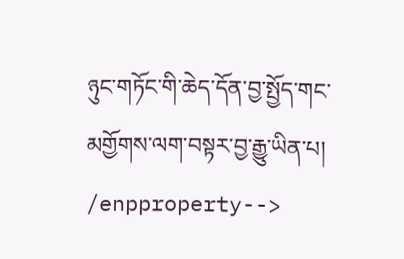ཉུང་གཏོང་གི་ཆེད་དོན་བྱ་སྤྱོད་གང་མགྱོགས་ལག་བསྟར་བྱ་རྒྱུ་ཡིན་པ། /enpproperty-->